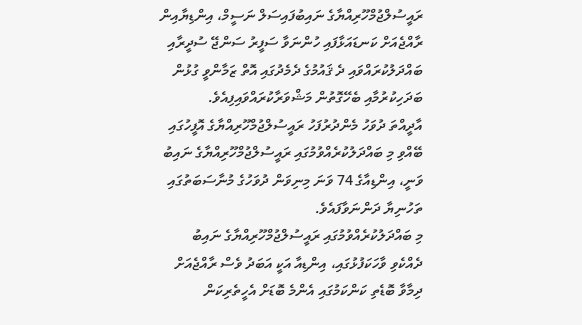ރައީސުލްޖުމްހޫރިއްޔާގެ ނައިބުފައިސަލް ނަސީމް، އިންޑިޔާއިން ރާއްޖެއަށް ކަނޑައަޅާފައި ހުންނަވާ ސަފީރު ސަންޖޭ ސުދީރާއި ބައްދަލުކުރައްވައި ދެ ޤައުމުގެ ދެމެދުގައި އޮތް ޒަމާންވީ ގުޅުން ބަދަހިކުރުމާއި ބެހޭގޮތުން މަޝްވަރާކުރައްވައިފިއެވެ.
އާދީއްތަ ދުވަހު މެންދުރުފަހު ރައީސުލްޖުމްހޫރިއްޔާގެ އޮފީހުގައި ބޭއްވި މި ބައްދަލުކުރެއްވުމުގައި ރައީސުލްޖުމްހޫރިއްޔާގެ ނައިބު ވަނީ، އިންޑިއާގެ 74 ވަނަ މިނިވަން ދުވަހުގެ މުނާސަބަތުގައި ތަހުނިޔާ ދަންނަވާފައެވެ.
މި ބައްދަލުކުރެއްވުމުގައި ރައީސުލްޖުމްހޫރިއްޔާގެ ނައިބު ދެއްކެވި ވާހަކަފުޅުގައި، އިންޑިއާ އަކީ އަބަދު ވެސް ރާއްޖެއަށް ދިމާވާ ބޮޑެތި ކަންކަމުގައި އެންމެ ބޮޑަށް އެހީތެރިކަން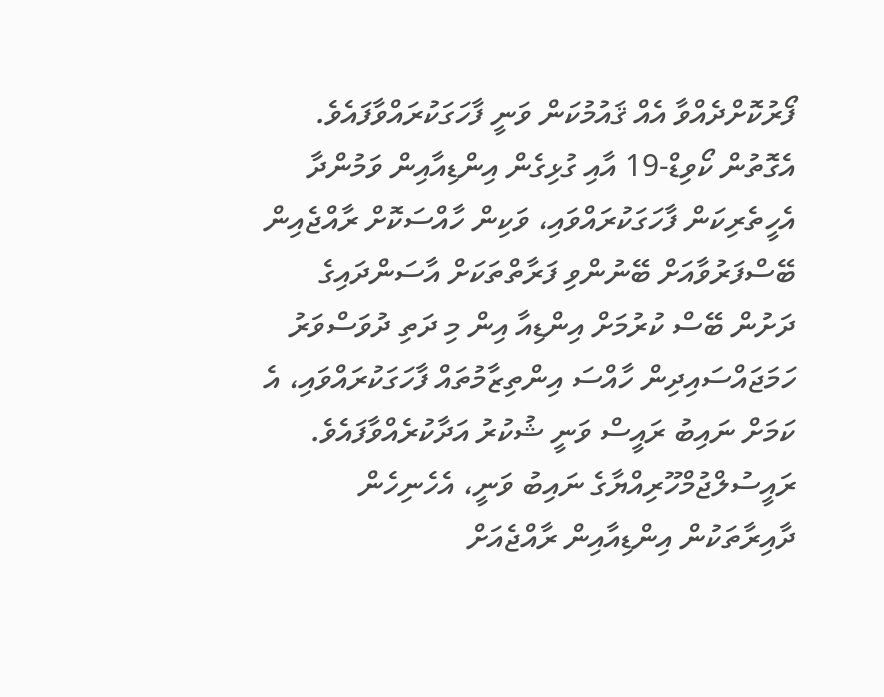ފޯރުކޮށްދެއްވާ އެއް ޤައުމުކަން ވަނީ ފާހަގަކުރައްވާފައެވެ. އެގޮތުން ކޯވިޑް-19 އާއި ގުޅިގެން އިންޑިއާއިން ވަމުންދާ އެހީތެރިކަން ފާހަގަކުރައްވައި، ވަކިން ހާއްސަކޮށް ރާއްޖެއިން ބޭސްފަރުވާއަށް ބޭނުންވި ފަރާތްތަކަށް އާސަންދައިގެ ދަށުން ބޭސް ކުރުމަށް އިންޑިއާ އިން މި ދަތި ދުވަސްވަރު ހަމަޖައްސައިދިން ހާއްސަ އިންތިޒާމުތައް ފާހަގަކުރައްވައި، އެ ކަމަށް ނައިބު ރައީސް ވަނީ ޝުކުރު އަދާކުރެއްވާފައެވެ.
ރައީސުލްޖުމްހޫރިއްޔާގެ ނައިބު ވަނީ، އެހެނިހެން ދާއިރާތަކުން އިންޑިއާއިން ރާއްޖެއަށް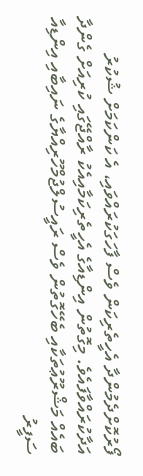ފޯރުކޮށްދެމުންދާ އެހީތެރިކަން ވެސް ފާހަގަކުރައްވައި، އެ ކަންކަމަށް ޝުކުރު އަދާކުރައްވާފައެވެ. މިގޮތުން އިންޑިއާގެ އެހީތެރިކަމާއިއެކު ރާއްޖޭގައި ކުރިއަށް ގެންދާ ބައެއް މަޝްރޫޢުތަކާއި ބެހޭގޮތުން ވެސް ރައީސުލްޖުމްހޫރިއްޔާގެ ނައިބާއި އިންޑިއާ ސަފީރު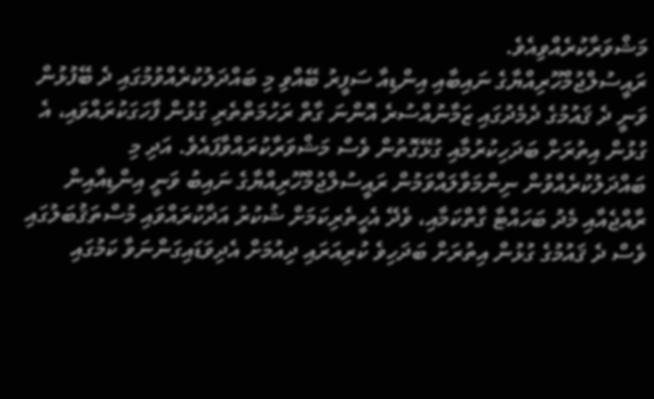މަޝްވަރާކުރެއްވިއެވެ.
ރައީސުލްޖުމްހޫރިއްޔާގެ ނައިބާއި އިންޑިއާ ސަފީރު ބޭއްވި މި ބައްދަލުކުރެއްވުމުގައި ދެ ބޭފުޅުން ވަނީ ދެ ޤައުމުގެ ދެމެދުގައި ޒަމާނުއްސުރެ އޮންނަ ގާތް ރަހުމަތްތެރި ގުޅުން ފާހަގަކުރައްވައި، އެ ގުޅުން އިތުރަށް ބަދަހިކުރުމާއި ގުޅޭގޮތުން ވެސް މަޝްވަރާކުރައްވާފައެވެ. އަދި މި ބައްދަލުކުރެއްވުން ނިންމަވާލައްވަމުން ރައީސުލްޖުމްހޫރިއްޔާގެ ނައިބު ވަނީ އިންޑިއާއިން ރާއްޖެއާއި މެދު ބަހައްޓާ ގާތްކަމާއި، ވެދޭ އެހީތެރިކަމަށް ޝުކުރު އަދާކުރައްވައި މުސްތަޤުބަލުގައި ވެސް ދެ ޤައުމުގެ ގުޅުން އިތުރަށް ބަދަހިވެ ކުރިއަރައި ދިއުމަށް އެދިވަޑައިގަންނަވާ ކަމުގައި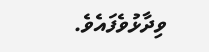ވިދާޅުވެފައެވެ.